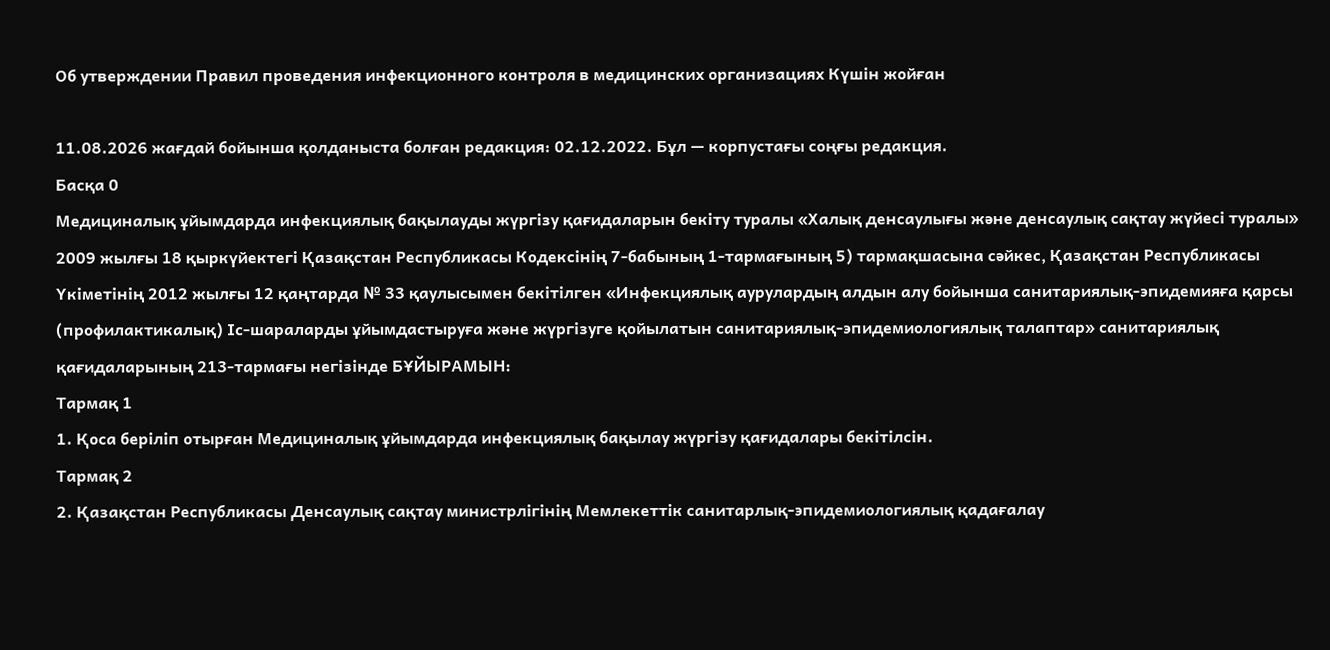Об утверждении Правил проведения инфекционного контроля в медицинских организациях Күшін жойған

11.08.2026 жағдай бойынша қолданыста болған редакция: 02.12.2022. Бұл — корпустағы соңғы редакция.
Басқа 0
Медициналық ұйымдарда инфекциялық бақылауды жүргізу қағидаларын бекіту туралы «Халық денсаулығы және денсаулық сақтау жүйесі туралы» 2009 жылғы 18 қыркүйектегі Қазақстан Республикасы Кодексінің 7-бабының 1-тармағының 5) тармақшасына сәйкес, Қазақстан Республикасы Үкіметінің 2012 жылғы 12 қаңтарда № 33 қаулысымен бекітілген «Инфекциялық аурулардың алдын алу бойынша санитариялық-эпидемияға қарсы (профилактикалық) Іс-шараларды ұйымдастыруға және жүргізуге қойылатын санитариялық-эпидемиологиялық талаптар» санитариялық қағидаларының 213-тармағы негізінде БҰЙЫРАМЫН:
Тармақ 1
1. Қоса беріліп отырған Медициналық ұйымдарда инфекциялық бақылау жүргізу қағидалары бекітілсін.
Тармақ 2
2. Қазақстан Республикасы Денсаулық сақтау министрлігінің Мемлекеттік санитарлық-эпидемиологиялық қадағалау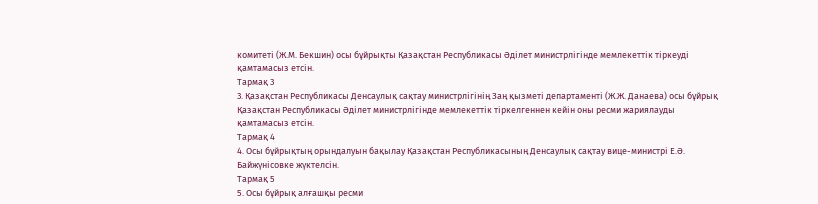комитеті (Ж.М. Бекшин) осы бұйрықты Қазақстан Республикасы Әділет министрлігінде мемлекеттік тіркеуді қамтамасыз етсін.
Тармақ 3
3. Қазақстан Республикасы Денсаулық сақтау министрлігінің Заң қызметі департаменті (Ж.Ж. Данаева) осы бұйрық Қазақстан Республикасы Әділет министрлігінде мемлекеттік тіркелгеннен кейін оны ресми жариялауды қамтамасыз етсін.
Тармақ 4
4. Осы бұйрықтың орындалуын бақылау Қазақстан Республикасының Денсаулық сақтау вице-министрі Е.Ә. Байжүнісовке жүктелсін.
Тармақ 5
5. Осы бұйрық алғашқы ресми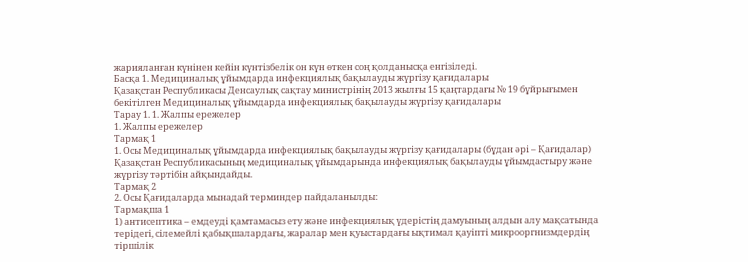жарияланған күнінен кейін күнтізбелік он күн өткен соң қолданысқа енгізіледі.
Басқа 1. Медициналық ұйымдарда инфекциялық бақылауды жүргізу қағидалары
Қазақстан Республикасы Денсаулық сақтау министрінің 2013 жылғы 15 қаңтардағы № 19 бұйрығымен бекітілген Медициналық ұйымдарда инфекциялық бақылауды жүргізу қағидалары
Тарау 1. 1. Жалпы ережелер
1. Жалпы ережелер
Тармақ 1
1. Осы Медициналық ұйымдарда инфекциялық бақылауды жүргізу қағидалары (бұдан әрі – Қағидалар) Қазақстан Республикасының медициналық ұйымдарында инфекциялық бақылауды ұйымдастыру және жүргізу тәртібін айқындайды.
Тармақ 2
2. Осы Қағидаларда мынадай терминдер пайдаланылды:
Тармақша 1
1) антисептика – емдеуді қамтамасыз ету және инфекциялық үдерістің дамуының алдын алу мақсатында терідегі, сілемейлі қабықшалардағы, жаралар мен қуыстардағы ықтимал қауіпті микрооргнизмдердің тіршілік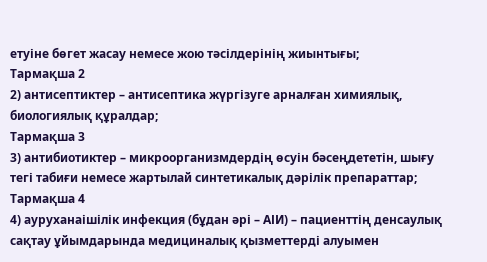етуіне бөгет жасау немесе жою тәсілдерінің жиынтығы;
Тармақша 2
2) антисептиктер – антисептика жүргізуге арналған химиялық, биологиялық құралдар;
Тармақша 3
3) антибиотиктер – микроорганизмдердің өсуін бәсеңдететін, шығу тегі табиғи немесе жартылай синтетикалық дәрілік препараттар;
Тармақша 4
4) ауруханаішілік инфекция (бұдан әрі – АІИ) – пациенттің денсаулық сақтау ұйымдарында медициналық қызметтерді алуымен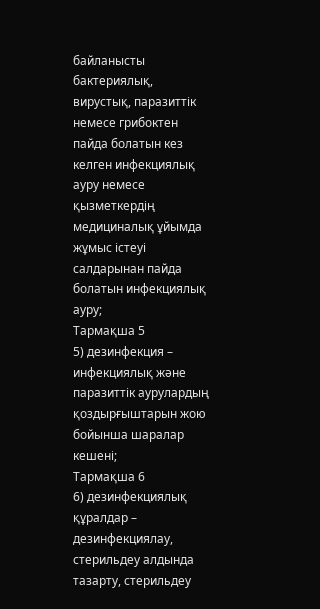байланысты бактериялық, вирустық, паразиттік немесе грибоктен пайда болатын кез келген инфекциялық ауру немесе қызметкердің медициналық ұйымда жұмыс істеуі салдарынан пайда болатын инфекциялық ауру;
Тармақша 5
5) дезинфекция – инфекциялық және паразиттік аурулардың қоздырғыштарын жою бойынша шаралар кешені;
Тармақша 6
6) дезинфекциялық құралдар – дезинфекциялау, стерильдеу алдында тазарту, стерильдеу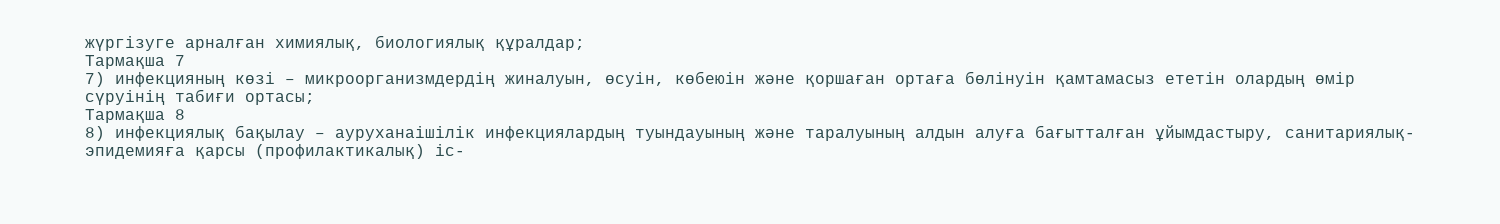жүргізуге арналған химиялық, биологиялық құралдар;
Тармақша 7
7) инфекцияның көзі – микроорганизмдердің жиналуын, өсуін, көбеюін және қоршаған ортаға бөлінуін қамтамасыз ететін олардың өмір сүруінің табиғи ортасы;
Тармақша 8
8) инфекциялық бақылау – ауруханаішілік инфекциялардың туындауының және таралуының алдын алуға бағытталған ұйымдастыру, санитариялық-эпидемияға қарсы (профилактикалық) іс-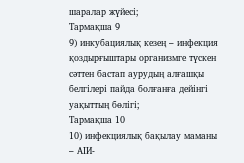шаралар жүйесі;
Тармақша 9
9) инкубациялық кезең – инфекция қоздырғыштары организмге түскен сәттен бастап аурудың алғашқы белгілері пайда болғанға дейінгі уақыттың бөлігі;
Тармақша 10
10) инфекциялық бақылау маманы – АІИ-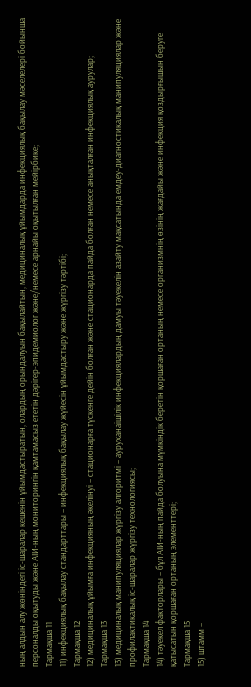ның алдын алу жөніндегі іс-шаралар кешенін ұйымдастыратын, олардың орындалуын бақылайтын, медициналық ұйымдарда инфекциялық бақылау мәселелері бойынша персоналды оқытуды және АІИ-ның мониторингін қамтамасыз ететін дәрігер-эпидемиолог және/немесе арнайы оқытылған мейірбике;
Тармақша 11
11) инфекциялық бақылау стандарттары – инфекциялық бақылау жүйесін ұйымдастыру және жүргізу тәртібі;
Тармақша 12
12) медициналық ұйымға инфекцияның әкелінуі – стационарға түскенге дейін болған және стационарда пайда болған немесе анықталған инфекциялық аурулар;
Тармақша 13
13) медициналық манипуляциялар жүргізу алгоритмі – ауруханаішілік инфекциялардың дамуы тәуекелін азайту мақсатында емдеу-диагностикалық манипуляциялар және профилактикалық іс-шаралар жүргізу технологиясы;
Тармақша 14
14) тәуекел факторлары – бұл АІИ-ның пайда болуына мүмкіндік беретін қоршаған ортаның немесе организмнің өзінің жағдайы және инфекция қоздырғышын беруге қатысатын қоршаған ортаның элементтері;
Тармақша 15
15) штамм –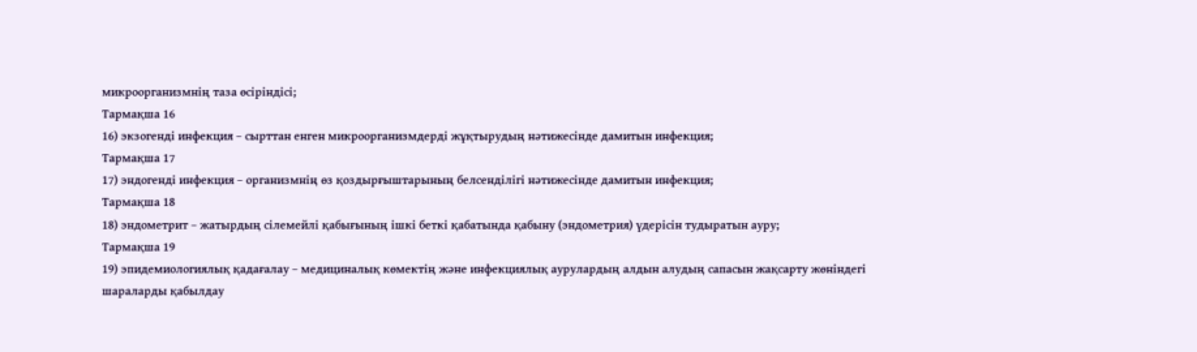микроорганизмнің таза өсіріндісі;
Тармақша 16
16) экзогенді инфекция – сырттан енген микроорганизмдерді жұқтырудың нәтижесінде дамитын инфекция;
Тармақша 17
17) эндогенді инфекция – организмнің өз қоздырғыштарының белсенділігі нәтижесінде дамитын инфекция;
Тармақша 18
18) эндометрит – жатырдың сілемейлі қабығының ішкі беткі қабатында қабыну (эндометрия) үдерісін тудыратын ауру;
Тармақша 19
19) эпидемиологиялық қадағалау – медициналық көмектің және инфекциялық аурулардың алдын алудың сапасын жақсарту жөніндегі шараларды қабылдау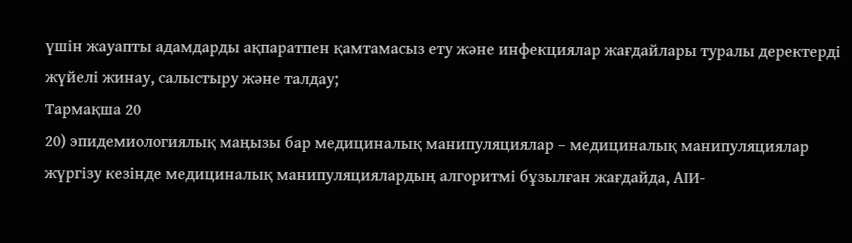үшін жауапты адамдарды ақпаратпен қамтамасыз ету және инфекциялар жағдайлары туралы деректерді жүйелі жинау, салыстыру және талдау;
Тармақша 20
20) эпидемиологиялық маңызы бар медициналық манипуляциялар – медициналық манипуляциялар жүргізу кезінде медициналық манипуляциялардың алгоритмі бұзылған жағдайда, АІИ-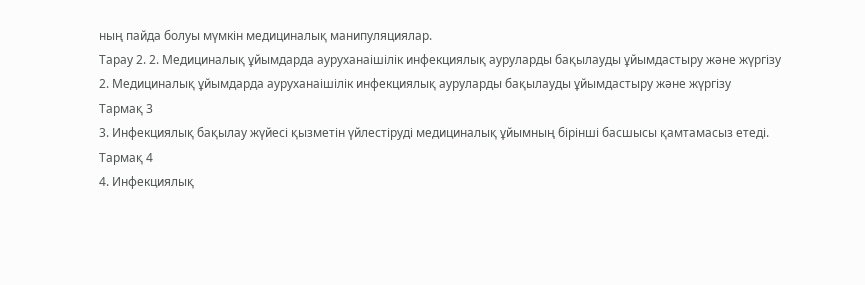ның пайда болуы мүмкін медициналық манипуляциялар.
Тарау 2. 2. Медициналық ұйымдарда ауруханаішілік инфекциялық ауруларды бақылауды ұйымдастыру және жүргізу
2. Медициналық ұйымдарда ауруханаішілік инфекциялық ауруларды бақылауды ұйымдастыру және жүргізу
Тармақ 3
3. Инфекциялық бақылау жүйесі қызметін үйлестіруді медициналық ұйымның бірінші басшысы қамтамасыз етеді.
Тармақ 4
4. Инфекциялық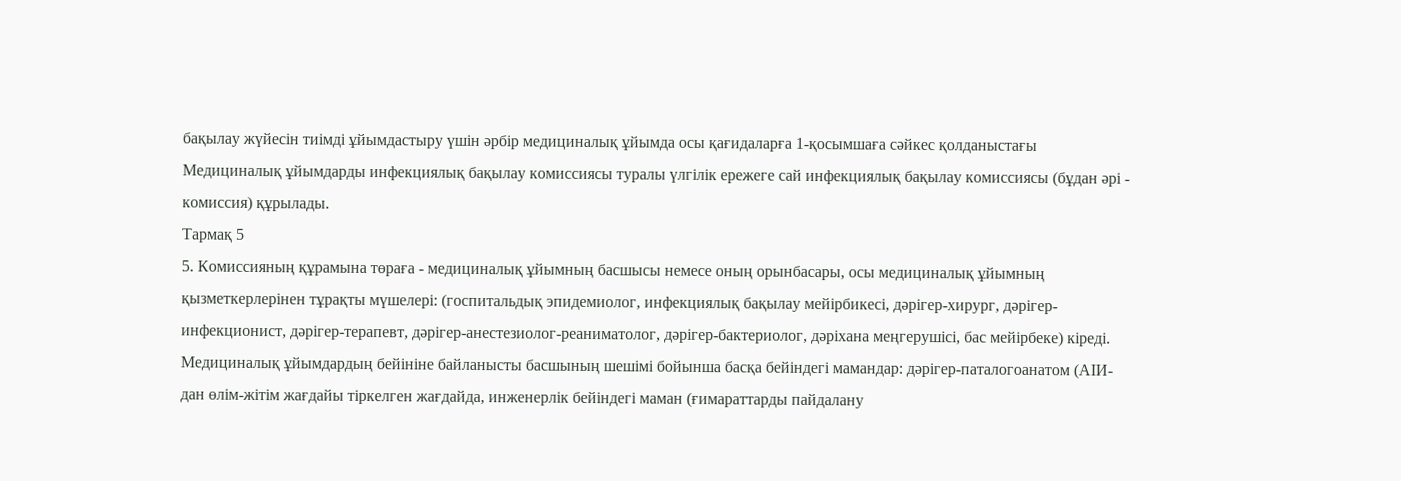бақылау жүйесін тиімді ұйымдастыру үшін әрбір медициналық ұйымда осы қағидаларға 1-қосымшаға сәйкес қолданыстағы Медициналық ұйымдарды инфекциялық бақылау комиссиясы туралы үлгілік ережеге сай инфекциялық бақылау комиссиясы (бұдан әрі - комиссия) құрылады.
Тармақ 5
5. Комиссияның құрамына төраға - медициналық ұйымның басшысы немесе оның орынбасары, осы медициналық ұйымның қызметкерлерінен тұрақты мүшелері: (госпитальдық эпидемиолог, инфекциялық бақылау мейірбикесі, дәрігер-хирург, дәрігер-инфекционист, дәрігер-терапевт, дәрігер-анестезиолог-реаниматолог, дәрігер-бактериолог, дәріхана меңгерушісі, бас мейірбеке) кіреді. Медициналық ұйымдардың бейініне байланысты басшының шешімі бойынша басқа бейіндегі мамандар: дәрігер-паталогоанатом (АІИ-дан өлім-жітім жағдайы тіркелген жағдайда, инженерлік бейіндегі маман (ғимараттарды пайдалану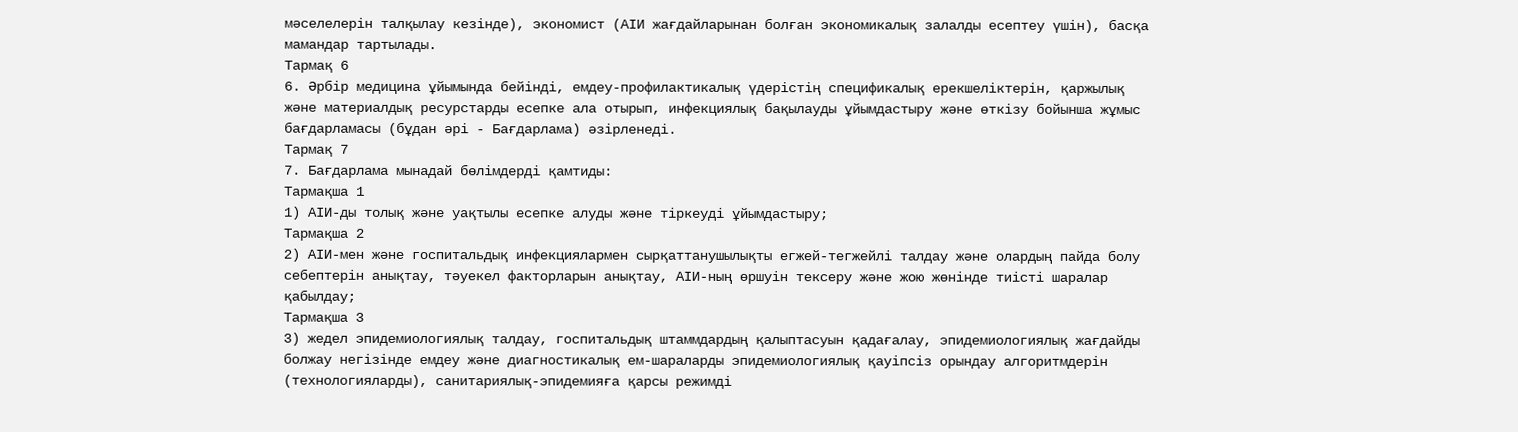мәселелерін талқылау кезінде), экономист (АІИ жағдайларынан болған экономикалық залалды есептеу үшін), басқа мамандар тартылады.
Тармақ 6
6. Әрбір медицина ұйымында бейінді, емдеу-профилактикалық үдерістің спецификалық ерекшеліктерін, қаржылық және материалдық ресурстарды есепке ала отырып, инфекциялық бақылауды ұйымдастыру және өткізу бойынша жұмыс бағдарламасы (бұдан әрі - Бағдарлама) әзірленеді.
Тармақ 7
7. Бағдарлама мынадай бөлімдерді қамтиды:
Тармақша 1
1) АІИ-ды толық және уақтылы есепке алуды және тіркеуді ұйымдастыру;
Тармақша 2
2) АІИ-мен және госпитальдық инфекциялармен сырқаттанушылықты егжей-тегжейлі талдау және олардың пайда болу себептерін анықтау, тәуекел факторларын анықтау, АІИ-ның өршуін тексеру және жою жөнінде тиісті шаралар қабылдау;
Тармақша 3
3) жедел эпидемиологиялық талдау, госпитальдық штаммдардың қалыптасуын қадағалау, эпидемиологиялық жағдайды болжау негізінде емдеу және диагностикалық ем-шараларды эпидемиологиялық қауіпсіз орындау алгоритмдерін (технологияларды), санитариялық-эпидемияға қарсы режимді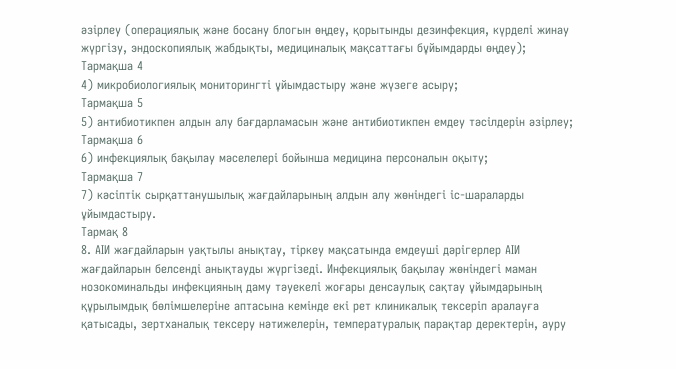әзірлеу (операциялық және босану блогын өңдеу, қорытынды дезинфекция, күрделі жинау жүргізу, эндоскопиялық жабдықты, медициналық мақсаттағы бұйымдарды өңдеу);
Тармақша 4
4) микробиологиялық мониторингті ұйымдастыру және жүзеге асыру;
Тармақша 5
5) антибиотикпен алдын алу бағдарламасын және антибиотикпен емдеу тәсілдерін әзірлеу;
Тармақша 6
6) инфекциялық бақылау мәселелері бойынша медицина персоналын оқыту;
Тармақша 7
7) кәсіптік сырқаттанушылық жағдайларының алдын алу жөніндегі іс-шараларды ұйымдастыру.
Тармақ 8
8. АІИ жағдайларын уақтылы анықтау, тіркеу мақсатында емдеуші дәрігерлер АІИ жағдайларын белсенді анықтауды жүргізеді. Инфекциялық бақылау жөніндегі маман нозокоминальды инфекцияның даму тәуекелі жоғары денсаулық сақтау ұйымдарының құрылымдық бөлімшелеріне аптасына кемінде екі рет клиникалық тексеріп аралауға қатысады, зертханалық тексеру нәтижелерін, температуралық парақтар деректерін, ауру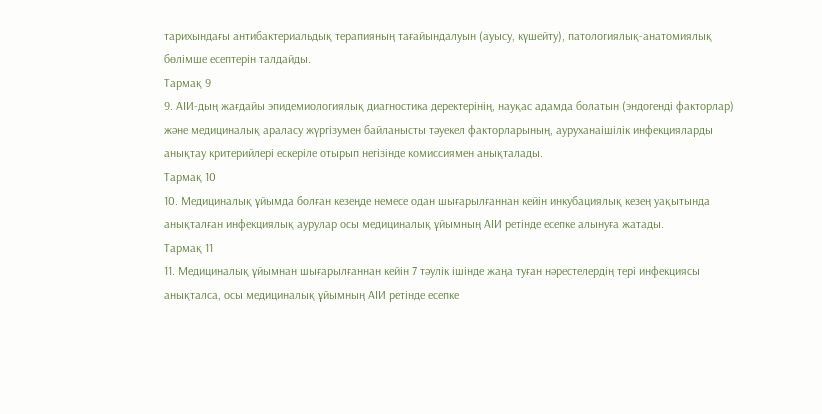тарихындағы антибактериальдық терапияның тағайындалуын (ауысу, күшейту), патологиялық-анатомиялық бөлімше есептерін талдайды.
Тармақ 9
9. АІИ-дың жағдайы эпидемиологиялық диагностика деректерінің, науқас адамда болатын (эндогенді факторлар) және медициналық араласу жүргізумен байланысты тәуекел факторларының, ауруханаішілік инфекцияларды анықтау критерийлері ескеріле отырып негізінде комиссиямен анықталады.
Тармақ 10
10. Медициналық ұйымда болған кезеңде немесе одан шығарылғаннан кейін инкубациялық кезең уақытында анықталған инфекциялық аурулар осы медициналық ұйымның АІИ ретінде есепке алынуға жатады.
Тармақ 11
11. Медициналық ұйымнан шығарылғаннан кейін 7 тәулік ішінде жаңа туған нәрестелердің тері инфекциясы анықталса, осы медициналық ұйымның АІИ ретінде есепке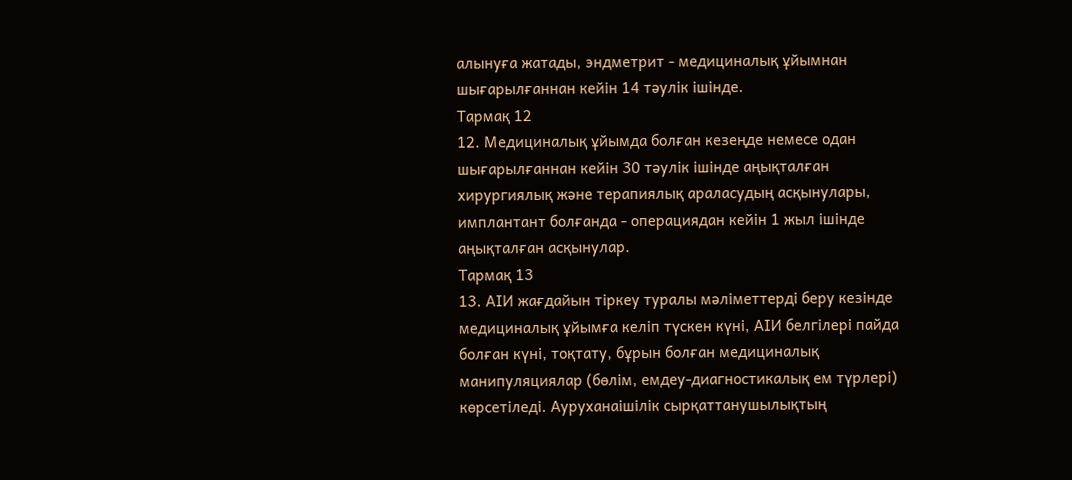алынуға жатады, эндметрит - медициналық ұйымнан шығарылғаннан кейін 14 тәулік ішінде.
Тармақ 12
12. Медициналық ұйымда болған кезеңде немесе одан шығарылғаннан кейін 30 тәулік ішінде аңықталған хирургиялық және терапиялық араласудың асқынулары, имплантант болғанда - операциядан кейін 1 жыл ішінде аңықталған асқынулар.
Тармақ 13
13. АІИ жағдайын тіркеу туралы мәліметтерді беру кезінде медициналық ұйымға келіп түскен күні, АІИ белгілері пайда болған күні, тоқтату, бұрын болған медициналық манипуляциялар (бөлім, емдеу-диагностикалық ем түрлері) көрсетіледі. Ауруханаішілік сырқаттанушылықтың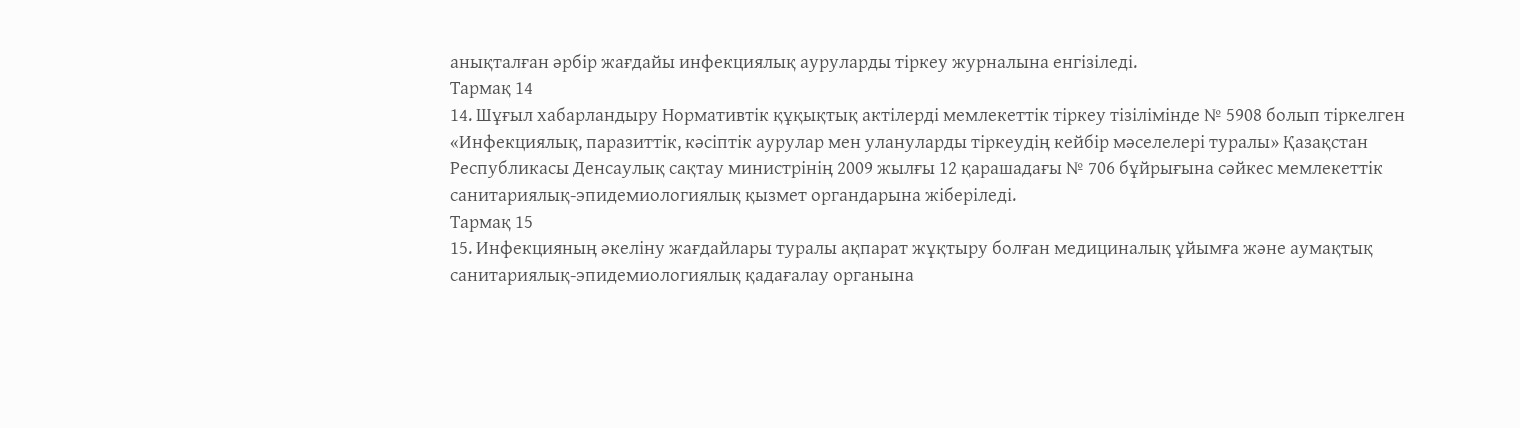анықталған әрбір жағдайы инфекциялық ауруларды тіркеу журналына енгізіледі.
Тармақ 14
14. Шұғыл хабарландыру Нормативтік құқықтық актілерді мемлекеттік тіркеу тізілімінде № 5908 болып тіркелген «Инфекциялық, паразиттік, кәсіптік аурулар мен улануларды тіркеудің кейбір мәселелері туралы» Қазақстан Республикасы Денсаулық сақтау министрінің 2009 жылғы 12 қарашадағы № 706 бұйрығына сәйкес мемлекеттік санитариялық-эпидемиологиялық қызмет органдарына жіберіледі.
Тармақ 15
15. Инфекцияның әкеліну жағдайлары туралы ақпарат жұқтыру болған медициналық ұйымға және аумақтық санитариялық-эпидемиологиялық қадағалау органына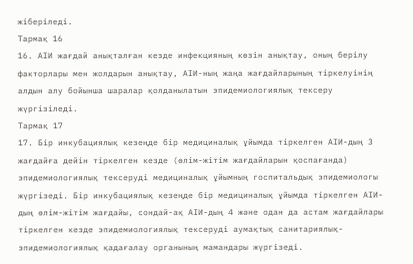жіберіледі.
Тармақ 16
16. АІИ жағдай анықталған кезде инфекцияның көзін анықтау, оның берілу факторлары мен жолдарын анықтау, АІИ-ның жаңа жағдайларының тіркелуінің алдын алу бойынша шаралар қолданылатын эпидемиологиялық тексеру жүргізіледі.
Тармақ 17
17. Бір инкубациялық кезеңде бір медициналық ұйымда тіркелген АІИ-дың 3 жағдайға дейін тіркелген кезде (өлім-жітім жағдайларын қоспағанда) эпидемиологиялық тексеруді медициналық ұйымның госпитальдық эпидемиологы жүргізеді. Бір инкубациялық кезеңде бір медициналық ұйымда тіркелген АІИ-дың өлім-жітім жағдайы, сондай-ақ АІИ-дың 4 және одан да астам жағдайлары тіркелген кезде эпидемиологиялық тексеруді аумақтық санитариялық-эпидемиологиялық қадағалау органының мамандары жүргізеді.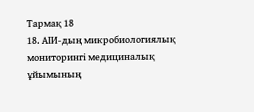Тармақ 18
18. АІИ-дың микробиологиялық мониторингі медициналық ұйымының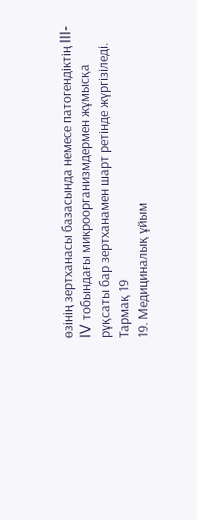өзінің зертханасы базасында немесе патогендіктің III-IV тобындағы микроорганизмдермен жұмысқа рұқсаты бар зертханамен шарт ретінде жүргізіледі.
Тармақ 19
19. Медициналық ұйым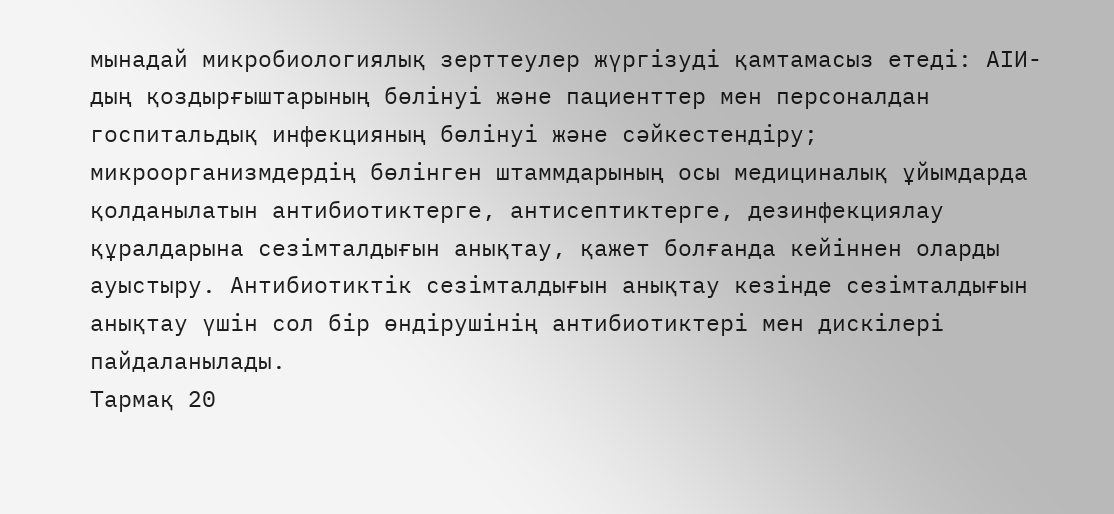мынадай микробиологиялық зерттеулер жүргізуді қамтамасыз етеді: АІИ-дың қоздырғыштарының бөлінуі және пациенттер мен персоналдан госпитальдық инфекцияның бөлінуі және сәйкестендіру; микроорганизмдердің бөлінген штаммдарының осы медициналық ұйымдарда қолданылатын антибиотиктерге, антисептиктерге, дезинфекциялау құралдарына сезімталдығын анықтау, қажет болғанда кейіннен оларды ауыстыру. Антибиотиктік сезімталдығын анықтау кезінде сезімталдығын анықтау үшін сол бір өндірушінің антибиотиктері мен дискілері пайдаланылады.
Тармақ 20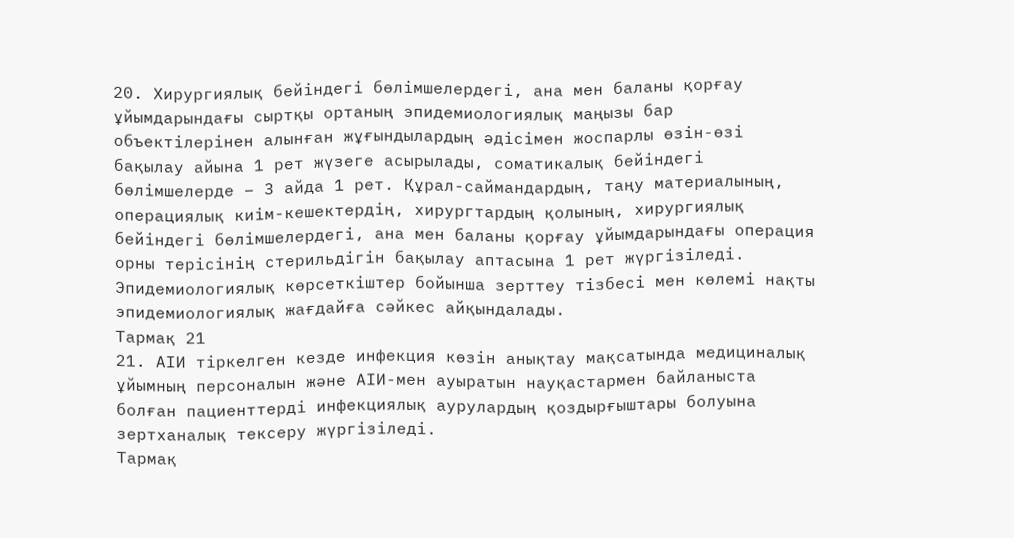20. Хирургиялық бейіндегі бөлімшелердегі, ана мен баланы қорғау ұйымдарындағы сыртқы ортаның эпидемиологиялық маңызы бар объектілерінен алынған жұғындылардың әдісімен жоспарлы өзін-өзі бақылау айына 1 рет жүзеге асырылады, соматикалық бейіндегі бөлімшелерде – 3 айда 1 рет. Құрал-саймандардың, таңу материалының, операциялық киім-кешектердің, хирургтардың қолының, хирургиялық бейіндегі бөлімшелердегі, ана мен баланы қорғау ұйымдарындағы операция орны терісінің стерильдігін бақылау аптасына 1 рет жүргізіледі. Эпидемиологиялық көрсеткіштер бойынша зерттеу тізбесі мен көлемі нақты эпидемиологиялық жағдайға сәйкес айқындалады.
Тармақ 21
21. АІИ тіркелген кезде инфекция көзін анықтау мақсатында медициналық ұйымның персоналын және АІИ-мен ауыратын науқастармен байланыста болған пациенттерді инфекциялық аурулардың қоздырғыштары болуына зертханалық тексеру жүргізіледі.
Тармақ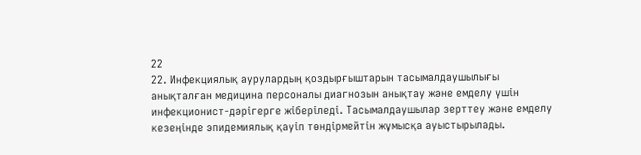22
22. Инфекциялық аурулардың қоздырғыштарын тасымалдаушылығы анықталған медицина персоналы диагнозын анықтау және емделу үшін инфекционист-дәрігерге жіберіледі. Тасымалдаушылар зерттеу және емделу кезеңінде эпидемиялық қауіп төндірмейтін жұмысқа ауыстырылады.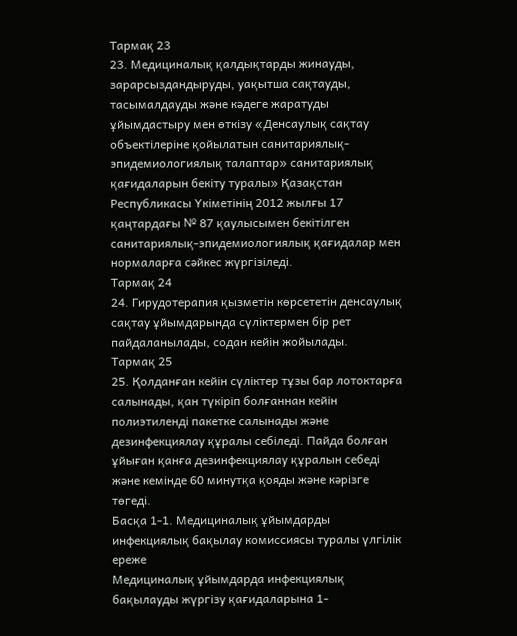Тармақ 23
23. Медициналық қалдықтарды жинауды, зарарсыздандыруды, уақытша сақтауды, тасымалдауды және кәдеге жаратуды ұйымдастыру мен өткізу «Денсаулық сақтау объектілеріне қойылатын санитариялық-эпидемиологиялық талаптар» санитариялық қағидаларын бекіту туралы» Қазақстан Республикасы Үкіметінің 2012 жылғы 17 қаңтардағы № 87 қаулысымен бекітілген санитариялық-эпидемиологиялық қағидалар мен нормаларға сәйкес жүргізіледі.
Тармақ 24
24. Гирудотерапия қызметін көрсететін денсаулық сақтау ұйымдарында сүліктермен бір рет пайдаланылады, содан кейін жойылады.
Тармақ 25
25. Қолданған кейін сүліктер тұзы бар лотоктарға салынады, қан түкіріп болғаннан кейін полиэтиленді пакетке салынады және дезинфекциялау құралы себіледі. Пайда болған ұйыған қанға дезинфекциялау құралын себеді және кемінде 60 минутқа қояды және кәрізге төгеді.
Басқа 1-1. Медициналық ұйымдарды инфекциялық бақылау комиссиясы туралы үлгілік ереже
Медициналық ұйымдарда инфекциялық бақылауды жүргізу қағидаларына 1-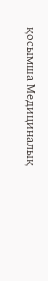қосымша Медициналық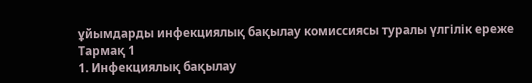ұйымдарды инфекциялық бақылау комиссиясы туралы үлгілік ереже
Тармақ 1
1. Инфекциялық бақылау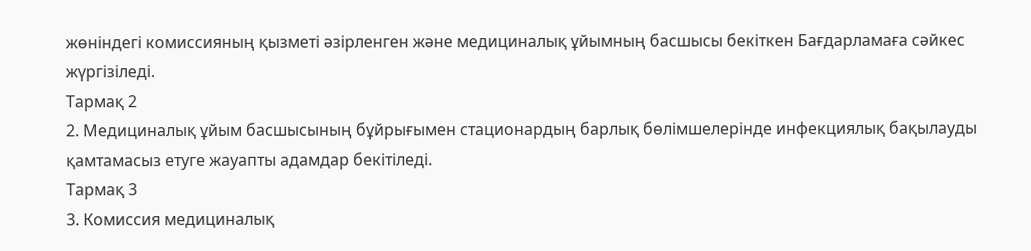жөніндегі комиссияның қызметі әзірленген және медициналық ұйымның басшысы бекіткен Бағдарламаға сәйкес жүргізіледі.
Тармақ 2
2. Медициналық ұйым басшысының бұйрығымен стационардың барлық бөлімшелерінде инфекциялық бақылауды қамтамасыз етуге жауапты адамдар бекітіледі.
Тармақ 3
3. Комиссия медициналық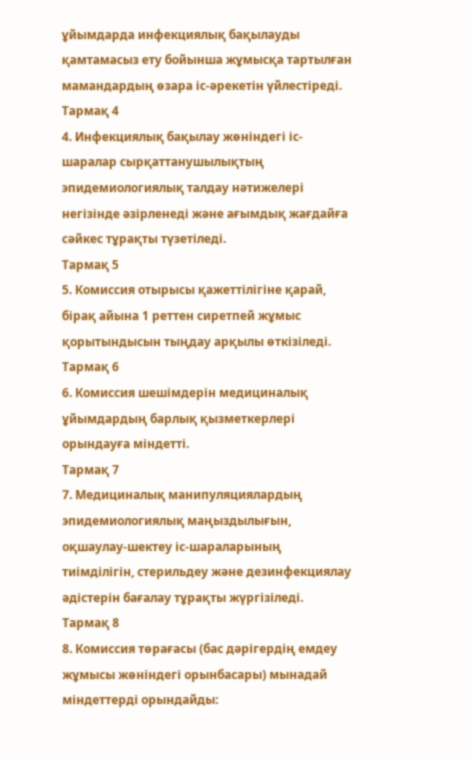ұйымдарда инфекциялық бақылауды қамтамасыз ету бойынша жұмысқа тартылған мамандардың өзара іс-әрекетін үйлестіреді.
Тармақ 4
4. Инфекциялық бақылау жөніндегі іс-шаралар сырқаттанушылықтың эпидемиологиялық талдау нәтижелері негізінде әзірленеді және ағымдық жағдайға сәйкес тұрақты түзетіледі.
Тармақ 5
5. Комиссия отырысы қажеттілігіне қарай, бірақ айына 1 реттен сиретпей жұмыс қорытындысын тыңдау арқылы өткізіледі.
Тармақ 6
6. Комиссия шешімдерін медициналық ұйымдардың барлық қызметкерлері орындауға міндетті.
Тармақ 7
7. Медициналық манипуляциялардың эпидемиологиялық маңыздылығын, оқшаулау-шектеу іс-шараларының тиімділігін, стерильдеу және дезинфекциялау әдістерін бағалау тұрақты жүргізіледі.
Тармақ 8
8. Комиссия төрағасы (бас дәрігердің емдеу жұмысы жөніндегі орынбасары) мынадай міндеттерді орындайды: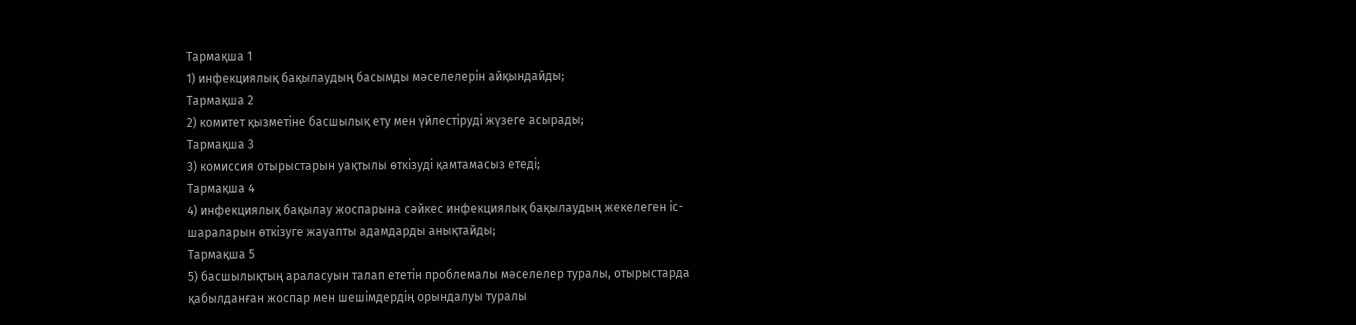Тармақша 1
1) инфекциялық бақылаудың басымды мәселелерін айқындайды;
Тармақша 2
2) комитет қызметіне басшылық ету мен үйлестіруді жүзеге асырады;
Тармақша 3
3) комиссия отырыстарын уақтылы өткізуді қамтамасыз етеді;
Тармақша 4
4) инфекциялық бақылау жоспарына сәйкес инфекциялық бақылаудың жекелеген іс-шараларын өткізуге жауапты адамдарды анықтайды;
Тармақша 5
5) басшылықтың араласуын талап ететін проблемалы мәселелер туралы, отырыстарда қабылданған жоспар мен шешімдердің орындалуы туралы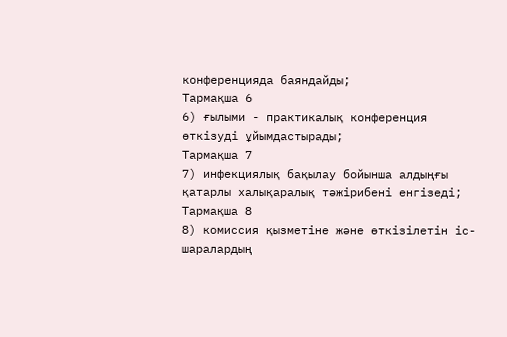конференцияда баяндайды;
Тармақша 6
6) ғылыми - практикалық конференция өткізуді ұйымдастырады;
Тармақша 7
7) инфекциялық бақылау бойынша алдыңғы қатарлы халықаралық тәжірибені енгізеді;
Тармақша 8
8) комиссия қызметіне және өткізілетін іс-шаралардың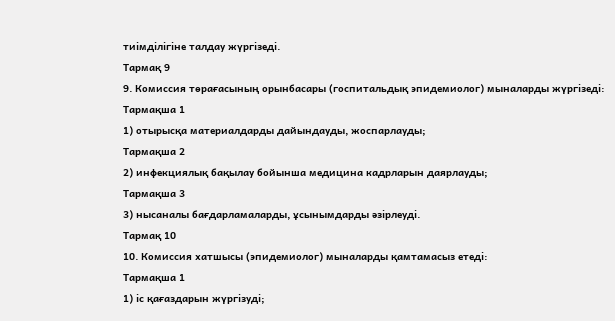тиімділігіне талдау жүргізеді.
Тармақ 9
9. Комиссия төрағасының орынбасары (госпитальдық эпидемиолог) мыналарды жүргізеді:
Тармақша 1
1) отырысқа материалдарды дайындауды, жоспарлауды;
Тармақша 2
2) инфекциялық бақылау бойынша медицина кадрларын даярлауды;
Тармақша 3
3) нысаналы бағдарламаларды, ұсынымдарды әзірлеуді.
Тармақ 10
10. Комиссия хатшысы (эпидемиолог) мыналарды қамтамасыз етеді:
Тармақша 1
1) іс қағаздарын жүргізуді;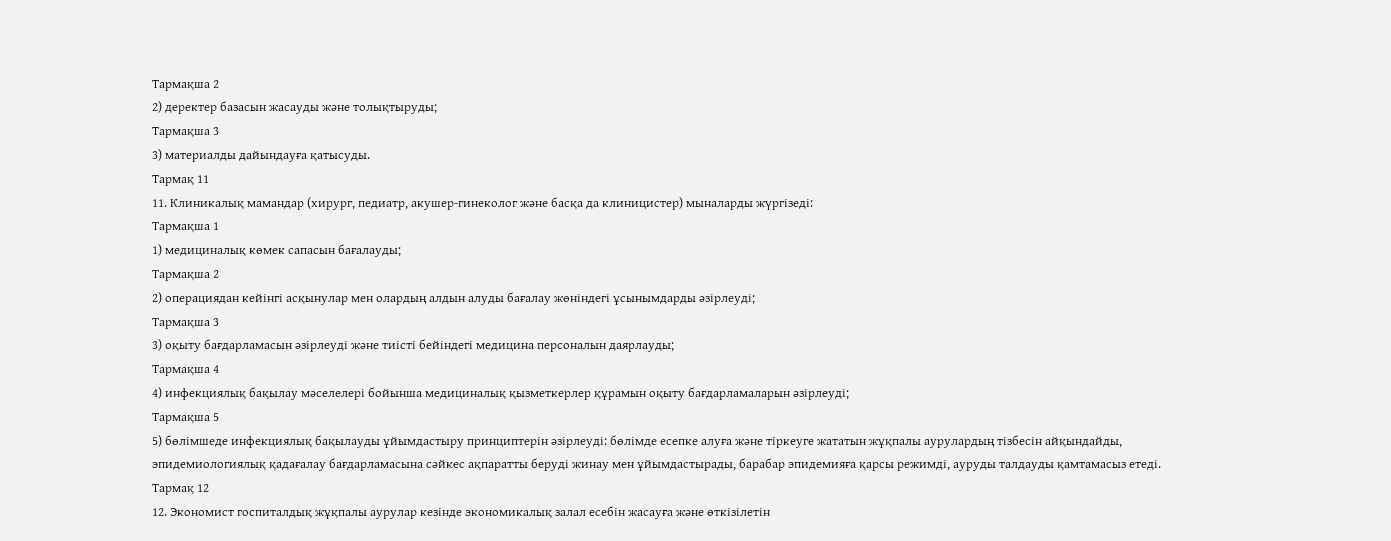Тармақша 2
2) деректер базасын жасауды және толықтыруды;
Тармақша 3
3) материалды дайындауға қатысуды.
Тармақ 11
11. Клиникалық мамандар (хирург, педиатр, акушер-гинеколог және басқа да клиницистер) мыналарды жүргізеді:
Тармақша 1
1) медициналық көмек сапасын бағалауды;
Тармақша 2
2) операциядан кейінгі асқынулар мен олардың алдын алуды бағалау жөніндегі ұсынымдарды әзірлеуді;
Тармақша 3
3) оқыту бағдарламасын әзірлеуді және тиісті бейіндегі медицина персоналын даярлауды;
Тармақша 4
4) инфекциялық бақылау мәселелері бойынша медициналық қызметкерлер құрамын оқыту бағдарламаларын әзірлеуді;
Тармақша 5
5) бөлімшеде инфекциялық бақылауды ұйымдастыру принциптерін әзірлеуді: бөлімде есепке алуға және тіркеуге жататын жұқпалы аурулардың тізбесін айқындайды, эпидемиологиялық қадағалау бағдарламасына сәйкес ақпаратты беруді жинау мен ұйымдастырады, барабар эпидемияға қарсы режимді, ауруды талдауды қамтамасыз етеді.
Тармақ 12
12. Экономист госпиталдық жұқпалы аурулар кезінде экономикалық залал есебін жасауға және өткізілетін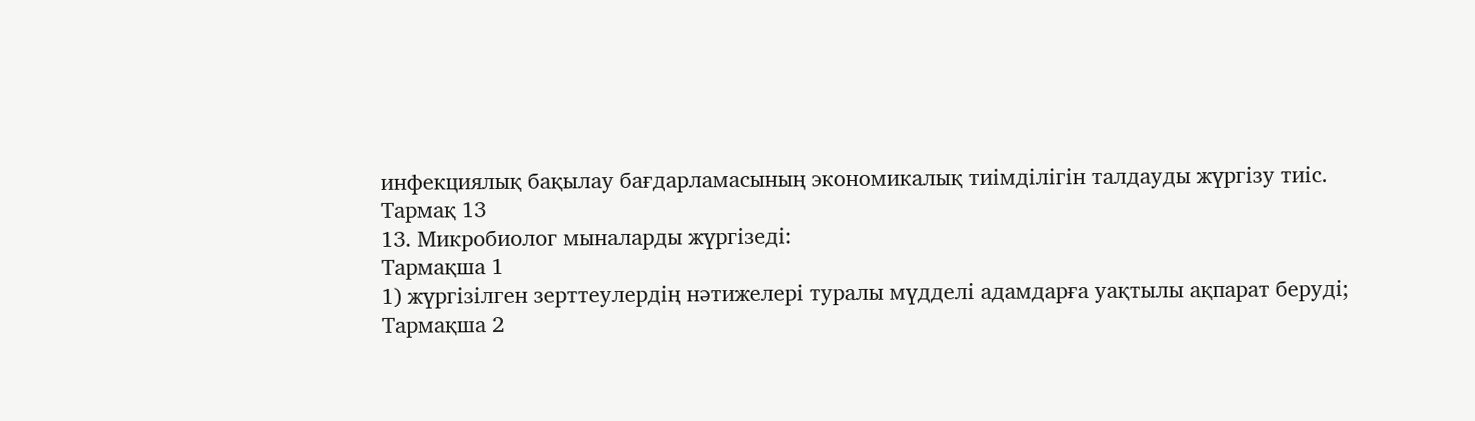инфекциялық бақылау бағдарламасының экономикалық тиімділігін талдауды жүргізу тиіс.
Тармақ 13
13. Микробиолог мыналарды жүргізеді:
Тармақша 1
1) жүргізілген зерттеулердің нәтижелері туралы мүдделі адамдарға уақтылы ақпарат беруді;
Тармақша 2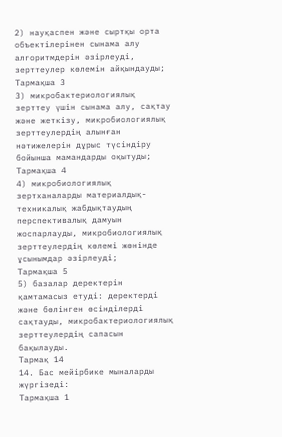2) науқаспен және сыртқы орта объектілерінен сынама алу алгоритмдерін әзірлеуді, зерттеулер көлемін айқындауды;
Тармақша 3
3) микробактериологиялық зерттеу үшін сынама алу, сақтау және жеткізу, микробиологиялық зерттеулердің алынған нәтижелерін дұрыс түсіндіру бойынша мамандарды оқытуды;
Тармақша 4
4) микробиологиялық зертханаларды материалдық-техникалық жабдықтаудың перспективалық дамуын жоспарлауды, микробиологиялық зерттеулердің көлемі жөнінде ұсынымдар әзірлеуді;
Тармақша 5
5) базалар деректерін қамтамасыз етуді: деректерді және бөлінген өсінділерді сақтауды, микробактериологиялық зерттеулердің сапасын бақылауды.
Тармақ 14
14. Бас мейірбике мыналарды жүргізеді:
Тармақша 1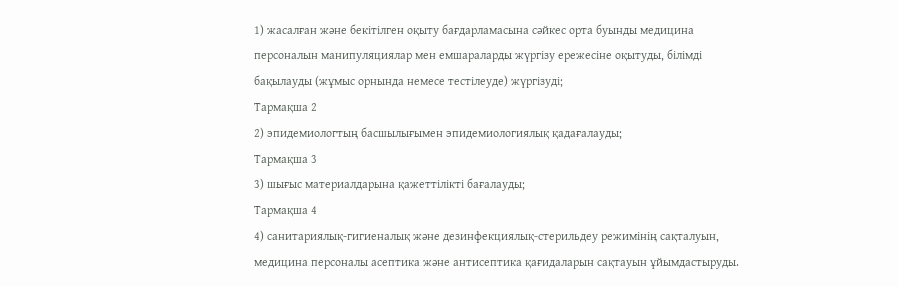1) жасалған және бекітілген оқыту бағдарламасына сәйкес орта буынды медицина персоналын манипуляциялар мен емшараларды жүргізу ережесіне оқытуды, білімді бақылауды (жұмыс орнында немесе тестілеуде) жүргізуді;
Тармақша 2
2) эпидемиологтың басшылығымен эпидемиологиялық қадағалауды;
Тармақша 3
3) шығыс материалдарына қажеттілікті бағалауды;
Тармақша 4
4) санитариялық-гигиеналық және дезинфекциялық-стерильдеу режимінің сақталуын, медицина персоналы асептика және антисептика қағидаларын сақтауын ұйымдастыруды.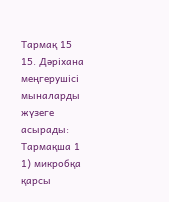Тармақ 15
15. Дәріхана меңгерушісі мыналарды жүзеге асырады:
Тармақша 1
1) микробқа қарсы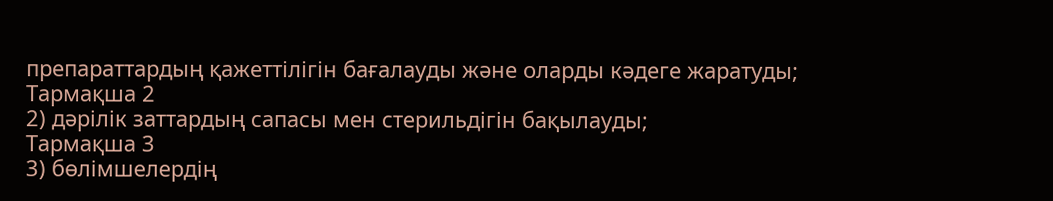препараттардың қажеттілігін бағалауды және оларды кәдеге жаратуды;
Тармақша 2
2) дәрілік заттардың сапасы мен стерильдігін бақылауды;
Тармақша 3
3) бөлімшелердің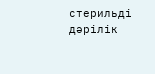стерильді дәрілік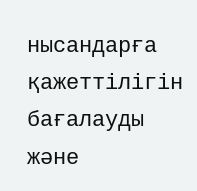нысандарға қажеттілігін бағалауды және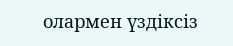олармен үздіксіз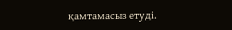қамтамасыз етуді.